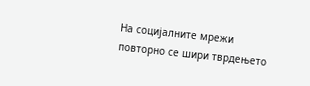На социјалните мрежи повторно се шири тврдењето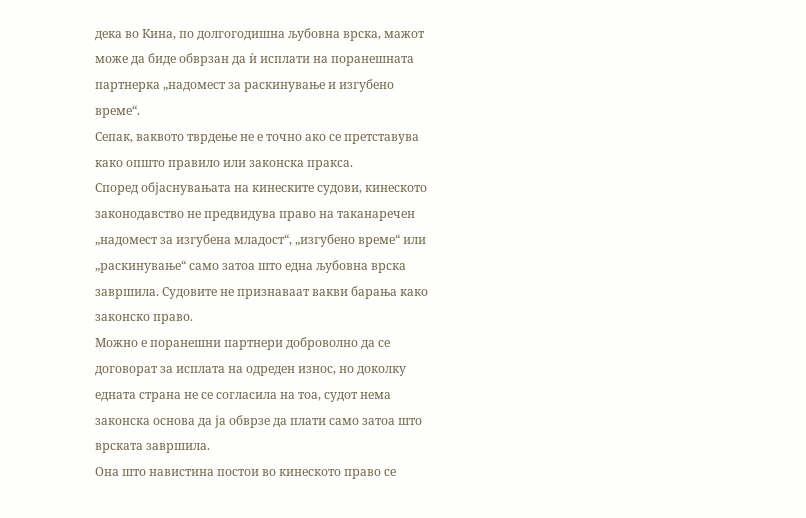дека во Кина, по долгогодишна љубовна врска, мажот може да биде обврзан да ѝ исплати на поранешната партнерка „надомест за раскинување и изгубено време“.
Сепак, ваквото тврдење не е точно ако се претставува како општо правило или законска пракса.
Според објаснувањата на кинеските судови, кинеското законодавство не предвидува право на таканаречен „надомест за изгубена младост“, „изгубено време“ или „раскинување“ само затоа што една љубовна врска завршила. Судовите не признаваат вакви барања како законско право.
Можно е поранешни партнери доброволно да се договорат за исплата на одреден износ, но доколку едната страна не се согласила на тоа, судот нема законска основа да ја обврзе да плати само затоа што врската завршила.
Она што навистина постои во кинеското право се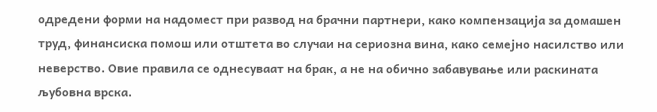одредени форми на надомест при развод на брачни партнери, како компензација за домашен труд, финансиска помош или отштета во случаи на сериозна вина, како семејно насилство или неверство. Овие правила се однесуваат на брак, а не на обично забавување или раскината љубовна врска.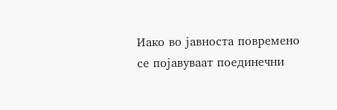Иако во јавноста повремено се појавуваат поединечни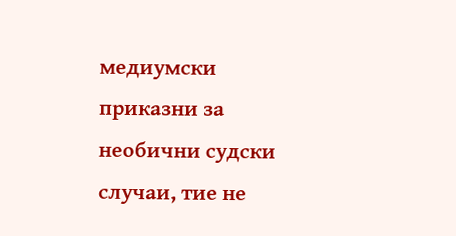медиумски приказни за необични судски случаи, тие не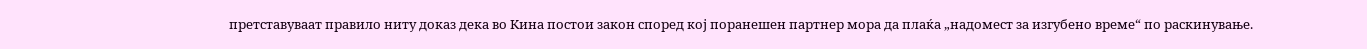претставуваат правило ниту доказ дека во Кина постои закон според кој поранешен партнер мора да плаќа „надомест за изгубено време“ по раскинување.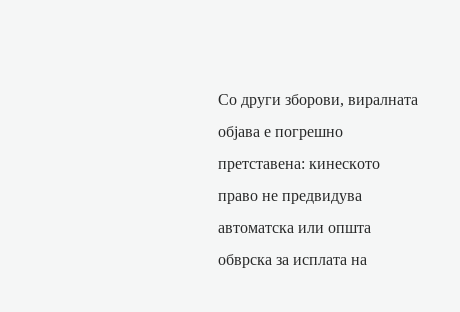Со други зборови, виралната објава е погрешно претставена: кинеското право не предвидува автоматска или општа обврска за исплата на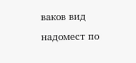ваков вид надомест по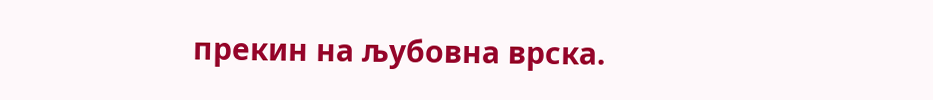прекин на љубовна врска.